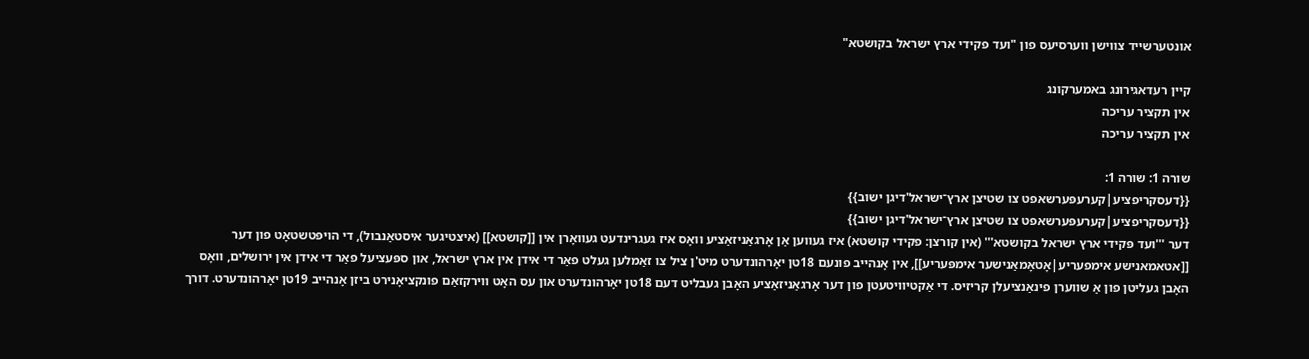אונטערשייד צווישן ווערסיעס פון "ועד פקידי ארץ ישראל בקושטא"

קיין רעדאגירונג באמערקונג
אין תקציר עריכה
אין תקציר עריכה

שורה 1: שורה 1:
{{דעסקריפציע|קערעפּערשאפט צו שטיצן ארץ־ישראל'דיגן ישוב}}
{{דעסקריפציע|קערעפּערשאפט צו שטיצן ארץ־ישראל'דיגן ישוב}}
דער '''ועד פּקידי ארץ ישראל בקושטא''' (אין קורצן: פקידי קושטא) איז געווען אַן אָרגאַניזאַציע וואָס איז געגרינדעט געוואָרן אין [[קושטא]] (איצטיגער איסטאַנבול), די הויפּטשטאָט פון דער [[אטאמאנישע אימפעריע|אָטאָמאַנישער אימפּעריע]], אין אָנהייב פונעם 18טן יאָרהונדערט מיט'ן ציל צו זאַמלען געלט פאַר די אידן אין ארץ ישראל, און ספּעציעל פאַר די אידן אין ירושלים, וואָס האָבן געליטן פון אַ שווערן פינאַנציעלן קריזיס. די אַקטיוויטעטן פון דער אָרגאַניזאַציע האָבן געבליט דעם 18טן יאָרהונדערט און עס האָט ווירקזאַם פונקציאָנירט ביזן אָנהייב 19טן יאָרהונדערט. דורך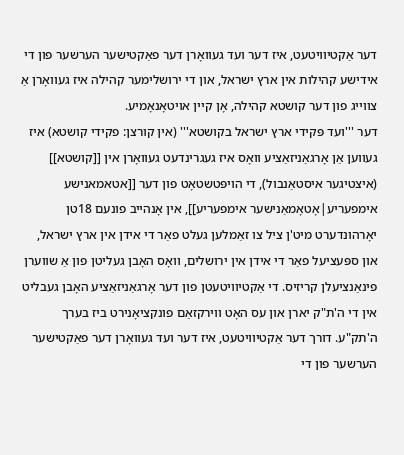דער אַקטיוויטעט, איז דער ועד געוואָרן דער פאַקטישער הערשער פון די אידישע קהילות אין ארץ ישראל, און די ירושלימער קהילה איז געוואָרן אַ צווייג פון דער קושטא קהילה, אָן קיין אויטאָנאָמיע.
דער '''ועד פּקידי ארץ ישראל בקושטא''' (אין קורצן: פקידי קושטא) איז געווען אַן אָרגאַניזאַציע וואָס איז געגרינדעט געוואָרן אין [[קושטא]] (איצטיגער איסטאַנבול), די הויפּטשטאָט פון דער [[אטאמאנישע אימפעריע|אָטאָמאַנישער אימפּעריע]], אין אָנהייב פונעם 18טן יאָרהונדערט מיט'ן ציל צו זאַמלען געלט פאַר די אידן אין ארץ ישראל, און ספּעציעל פאַר די אידן אין ירושלים, וואָס האָבן געליטן פון אַ שווערן פינאַנציעלן קריזיס. די אַקטיוויטעטן פון דער אָרגאַניזאַציע האָבן געבליט אין די ה'ת"ק יארן און עס האָט ווירקזאַם פונקציאָנירט ביז בערך ה'תק"ע. דורך דער אַקטיוויטעט, איז דער ועד געוואָרן דער פאַקטישער הערשער פון די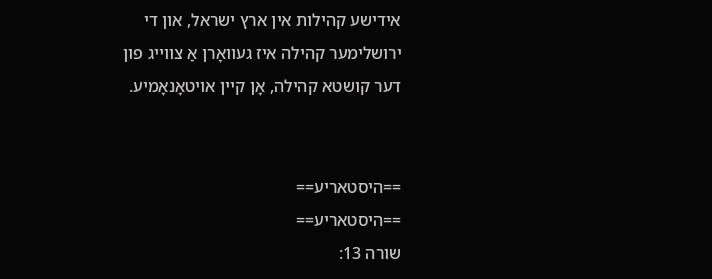אידישע קהילות אין ארץ ישראל, און די ירושלימער קהילה איז געוואָרן אַ צווייג פון דער קושטא קהילה, אָן קיין אויטאָנאָמיע.


==היסטאריע==
==היסטאריע==
שורה 13: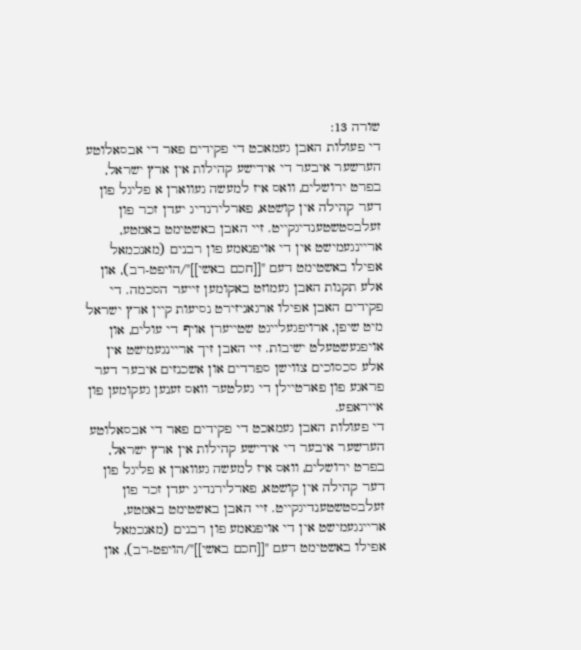שורה 13:
די פעולות האבן געמאכט די פקידים פאר די אבסאלוטע הערשער איבער די אידישע קהילות אין ארץ ישראל, בפרט ירושלים, וואס איז למעשה געווארן א פליגל פון דער קהילה אין קושטא, פארלירנדיג יעדן זכר פון זעלבסטשטענדיגקייט. זיי האבן באשטימט באמטע, אריינגעמישט אין די אויפנאמע פון רבנים (מאנכמאל אפילו באשטימט דעם "[[חכם באשי]]"/הויפט-רב), און אלע תקנות האבן געמוזט באקומען זייער הסכמה. די פקידים האבן אפילו ארגאניזירט נסיעות קיין ארץ ישראל מיט שיפן, ארויפגעלייגט שטייערן אויף די עולים, און אויפגעשטעלט ישיבות. זיי האבן זיך אריינגעמישט אין אלע סכסוכים צווישן ספרדים און אשכנזים איבער דער פראגע פון פארטיילן די געלטער וואס זענען געקומען פון אייראפע.
די פעולות האבן געמאכט די פקידים פאר די אבסאלוטע הערשער איבער די אידישע קהילות אין ארץ ישראל, בפרט ירושלים, וואס איז למעשה געווארן א פליגל פון דער קהילה אין קושטא, פארלירנדיג יעדן זכר פון זעלבסטשטענדיגקייט. זיי האבן באשטימט באמטע, אריינגעמישט אין די אויפנאמע פון רבנים (מאנכמאל אפילו באשטימט דעם "[[חכם באשי]]"/הויפט-רב), און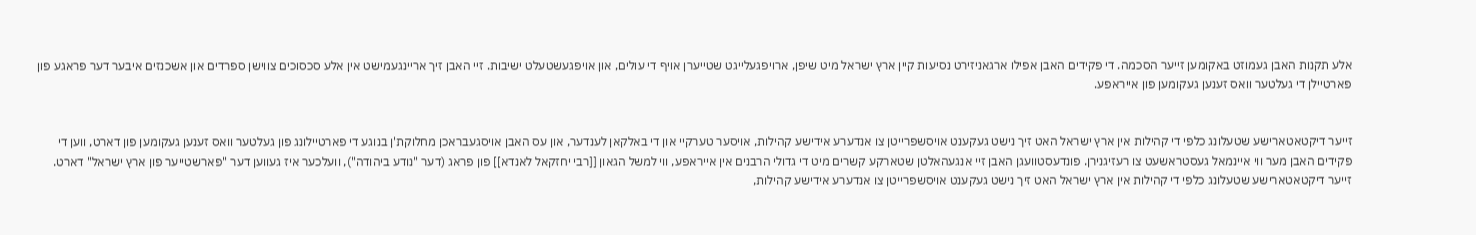אלע תקנות האבן געמוזט באקומען זייער הסכמה. די פקידים האבן אפילו ארגאניזירט נסיעות קיין ארץ ישראל מיט שיפן, ארויפגעלייגט שטייערן אויף די עולים, און אויפגעשטעלט ישיבות. זיי האבן זיך אריינגעמישט אין אלע סכסוכים צווישן ספרדים און אשכנזים איבער דער פראגע פון פארטיילן די געלטער וואס זענען געקומען פון אייראפע.


זייער דיקטאטארישע שטעלונג כלפי די קהילות אין ארץ ישראל האט זיך נישט געקענט אויסשפרייטן צו אנדערע אידישע קהילות, אויסער טערקיי און די באלקאן לענדער, און עס האבן אויסגעבראכן מחלוקת'ן בנוגע די פארטיילונג פון געלטער וואס זענען געקומען פון דארט, ווען די פקידים האבן מער ווי איינמאל געסטראשעט צו רעזיגנירן. פונדעסטוועגן האבן זיי אנגעהאלטן שטארקע קשרים מיט די גדולי הרבנים אין אייראפע, ווי למשל הגאון [[רבי יחזקאל לאנדא]] פון פראג (דער "נודע ביהודה"), וועלכער איז געווען דער "פארשטייער פון ארץ ישראל" דארט.
זייער דיקטאטארישע שטעלונג כלפי די קהילות אין ארץ ישראל האט זיך נישט געקענט אויסשפרייטן צו אנדערע אידישע קהילות,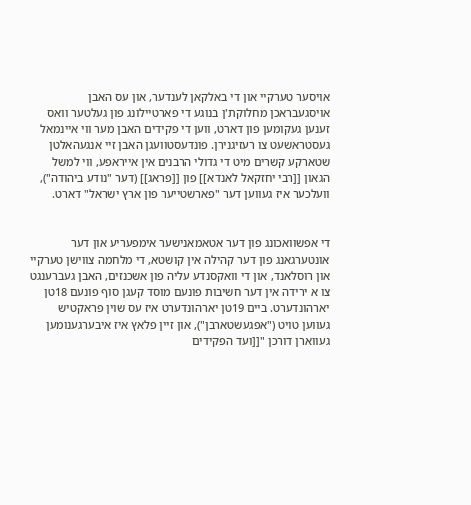אויסער טערקיי און די באלקאן לענדער, און עס האבן אויסגעבראכן מחלוקת'ן בנוגע די פארטיילונג פון געלטער וואס זענען געקומען פון דארט, ווען די פקידים האבן מער ווי איינמאל געסטראשעט צו רעזיגנירן. פונדעסטוועגן האבן זיי אנגעהאלטן שטארקע קשרים מיט די גדולי הרבנים אין אייראפע, ווי למשל הגאון [[רבי יחזקאל לאנדא]] פון [[פראג]] (דער "נודע ביהודה"), וועלכער איז געווען דער "פארשטייער פון ארץ ישראל" דארט.


די אפשוואכונג פון דער אטאמאנישער אימפעריע און דער אונטערגאנג פון דער קהילה אין קושטא, די מלחמה צווישן טערקיי און רוסלאנד, און די וואקסנדע עליה פון אשכנזים, האבן געברענגט צו א ירידה אין דער חשיבות פונעם מוסד קעגן סוף פונעם 18טן יארהונדערט. ביים 19טן יארהונדערט איז עס שוין פראקטיש געווען טויט ("אפגעשטארבן"), און זיין פלאץ איז איבערגענומען געווארן דורכן "[[ועד הפקידים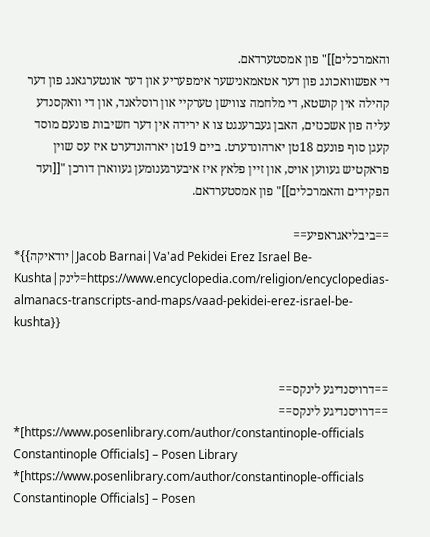והאמרכלים]]" פון אמסטערדאם.
די אפשוואכונג פון דער אטאמאנישער אימפעריע און דער אונטערגאנג פון דער קהילה אין קושטא, די מלחמה צווישן טערקיי און רוסלאנד, און די וואקסנדע עליה פון אשכנזים, האבן געברענגט צו א ירידה אין דער חשיבות פונעם מוסד קעגן סוף פונעם 18טן יארהונדערט. ביים 19טן יארהונדערט איז עס שוין פראקטיש געווען אויס, און זיין פלאץ איז איבערגענומען געווארן דורכן "[[ועד הפקידים והאמרכלים]]" פון אמסטערדאם.

==ביבליאגראפיע==
*{{יודאיקה|Jacob Barnai|Va'ad Pekidei Erez Israel Be-Kushta|לינק=https://www.encyclopedia.com/religion/encyclopedias-almanacs-transcripts-and-maps/vaad-pekidei-erez-israel-be-kushta}}


==דרויסנדיגע לינקס==
==דרויסנדיגע לינקס==
*[https://www.posenlibrary.com/author/constantinople-officials Constantinople Officials] – Posen Library
*[https://www.posenlibrary.com/author/constantinople-officials Constantinople Officials] – Posen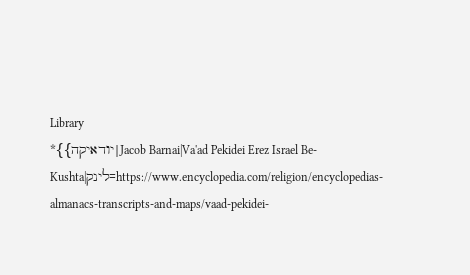Library
*{{יודאיקה|Jacob Barnai|Va'ad Pekidei Erez Israel Be-Kushta|לינק=https://www.encyclopedia.com/religion/encyclopedias-almanacs-transcripts-and-maps/vaad-pekidei-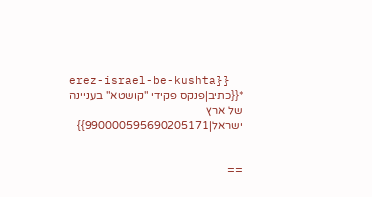erez-israel-be-kushta}}
*{{כתיב|פנקס פקידי "קושטא" בעניינה של ארץ ישראל|990000595690205171}}


==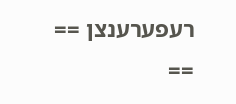רעפערענצן ==
==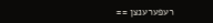רעפערענצן ==